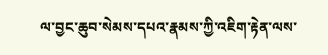ལ་བྱང་ཆུབ་སེམས་དཔའ་རྣམས་ཀྱི་འཇིག་རྟེན་ལས་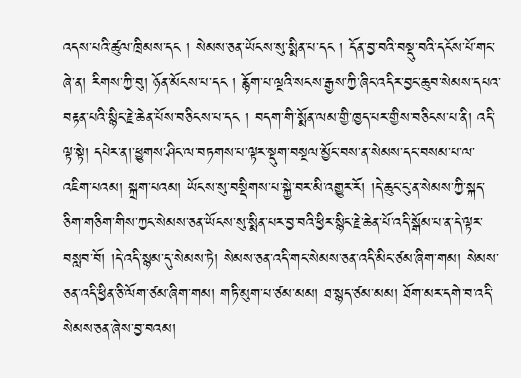འདས་པའི་ཚུལ་ཁྲིམས་དང ། སེམས་ཅན་ཡོངས་སུ་སྨིན་པ་དང ། དོན་བྱ་བའི་བསྡུ་བའི་དངོས་པོ་གང་ཞེ་ན། རིགས་ཀྱི་བུ། ཉོན་མོངས་པ་དང ། རྙོག་པ་ལྔའི་སངས་རྒྱས་ཀྱི་ཞིང་འདིར་བྱང་ཆུབ་སེམས་དཔའ་བརྟན་པའི་སྙིང་རྗེ་ཆེན་པོས་བཅིངས་པ་དང ། བདག་གི་སྨོན་ལམ་གྱི་ཁྱད་པར་གྱིས་བཅིངས་པ་ནི། འདི་ལྟ་སྟེ། དཔེར་ན།་ཕྱུགས་ཤིང་ལ་བཏགས་པ་ལྟར་སྡུག་བསྔལ་མྱོང་བས་ན་སེམས་དང་བསམ་པ་ལ་འཇིག་པའམ། སྐྲག་པའམ། ཡོངས་སུ་བསྡིགས་པ་སྐྱེ་བར་མི་འགྱུར་རོ། །དེ་ཆུང་ངུ་ན་སེམས་ཀྱི་སྐད་ཅིག་གཅིག་གིས་ཀྱང་སེམས་ཅན་ཡོངས་སུ་སྨིན་པར་བྱ་བའི་ཕྱིར་སྙིང་རྗེ་ཆེན་པོ་འདི་སྒོམ་པ་ན་དེ་ལྟར་བསླབ་བོ། །དེ་འདི་སྙམ་དུ་སེམས་ཏེ། སེམས་ཅན་འདི་གང་སེམས་ཅན་འདི་མིང་ཙམ་ཞིག་གམ། སེམས་ཅན་འདི་ཕྱིན་ཅི་ལོག་ཙམ་ཞིག་གམ། གཏི་མུག་པ་ཙམ་མམ། ཐ་སྙད་ཙམ་མམ། ཐོག་མར་དགེ་བ་འདི་སེམས་ཅན་ཞེས་བྱ་བའམ།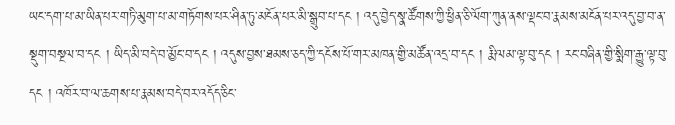ཡང་དག་པ་མ་ཡིན་པར་གཏི་མུག་པ་མ་གཏོགས་པར་ཤིན་ཏུ་མངོན་པར་མི་སྒྲུབ་པ་དང ། འདུ་བྱེད་སྣ་ཚོགས་ཀྱི་ཕྱིན་ཅི་ལོག་ཀུན་ནས་ལྡང་བ་རྣམས་མངོན་པར་འདུ་བྱ་བ་ན་སྡུག་བསྔལ་བ་དང ། ཡིད་མི་བདེ་བ་མྱོང་བ་དང ། འདུས་བྱས་ཐམས་ཅད་ཀྱི་དངོས་པོ་གར་མཁན་གྱི་མཚོན་འདྲ་བ་དང ། རྨི་ལམ་ལྟ་བུ་དང ། རང་བཞིན་གྱི་སྨིག་རྒྱུ་ལྟ་བུ་དང ། འཁོར་བ་ལ་ཆགས་པ་རྣམས་བདེ་བར་འདོད་ཅིང་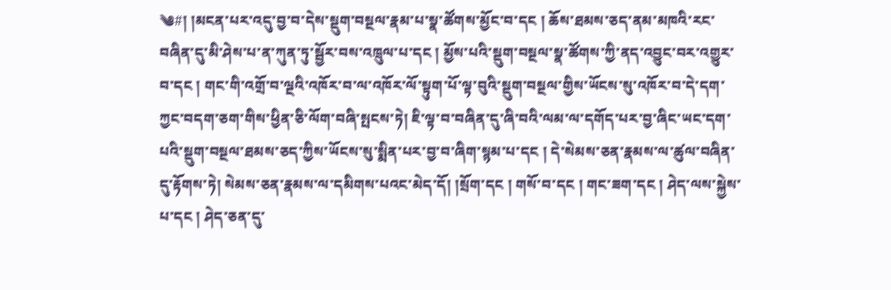༄#། །མངན་པར་འདུ་བྱ་བ་དེས་སྡུག་བསྔལ་རྣམ་པ་སྣ་ཚོགས་མྱོང་བ་དང ། ཆོས་ཐམས་ཅད་ནམ་མཁའི་རང་བཞིན་དུ་མི་ཤེས་པ་ན་ཀུན་ཏུ་སྦྱོར་བས་འཁྲུལ་པ་དང ། མྱོས་པའི་སྡུག་བསྔལ་སྣ་ཚོགས་ཀྱི་ནད་འབྱུང་བར་འགྱུར་བ་དང ། གང་གི་འགྲོ་བ་ལྔའི་འཁོར་བ་ལ་འཁོར་ལོ་སྟུག་པོ་ལྟ་བུའི་སྡུག་བསྔལ་གྱིས་ཡོངས་སུ་འཁོར་བ་དེ་དག་ཀྱང་བདག་ཅག་གིས་ཕྱིན་ཅི་ལོག་བཞི་སྤངས་ཏེ། ཇི་ལྟ་བ་བཞིན་དུ་ཞི་བའི་ལམ་ལ་དགོད་པར་བྱ་ཞིང་ཡང་དག་པའི་སྡུག་བསྔལ་ཐམས་ཅད་ཀྱིས་ཡོངས་སུ་སྨིན་པར་བྱ་བ་ཞིག་སྙམ་པ་དང ། དེ་སེམས་ཅན་རྣམས་ལ་ཚུལ་བཞིན་དུ་རྟོགས་ཏེ། སེམས་ཅན་རྣམས་ལ་དམིགས་པའང་མེད་དོ། །སྲོག་དང ། གསོ་བ་དང ། གང་ཟག་དང ། ཤེད་ལས་སྐྱེས་པ་དང ། ཤེད་ཅན་དུ་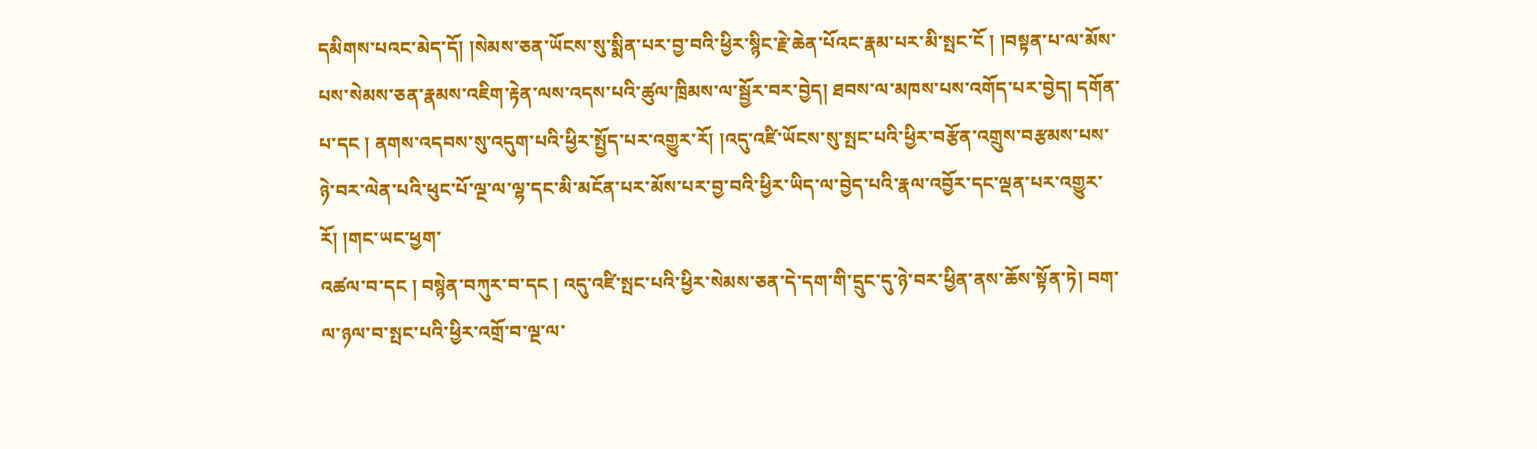དམིགས་པའང་མེད་དོ། །སེམས་ཅན་ཡོངས་སུ་སྨིན་པར་བྱ་བའི་ཕྱིར་སྙིང་རྗེ་ཆེན་པོའང་རྣམ་པར་མི་སྤང་ངོ ། །བསྟན་པ་ལ་མོས་པས་སེམས་ཅན་རྣམས་འཇིག་རྟེན་ལས་འདས་པའི་ཚུལ་ཁྲིམས་ལ་སྦྱོར་བར་བྱེད། ཐབས་ལ་མཁས་པས་འགོད་པར་བྱེད། དགོན་པ་དང ། ནགས་འདབས་སུ་འདུག་པའི་ཕྱིར་སྤྱོད་པར་འགྱུར་རོ། །འདུ་འཛི་ཡོངས་སུ་སྤང་པའི་ཕྱིར་བརྩོན་འགྲུས་བརྩམས་པས་ཉེ་བར་ལེན་པའི་ཕུང་པོ་ལྔ་ལ་ལྷ་དང་མི་མངོན་པར་མོས་པར་བྱ་བའི་ཕྱིར་ཡིད་ལ་བྱེད་པའི་རྣལ་འབྱོར་དང་ལྡན་པར་འགྱུར་རོ། །གང་ཡང་ཕྱག་
འཚལ་བ་དང ། བསྙེན་བཀུར་བ་དང ། འདུ་འཛི་སྤང་པའི་ཕྱིར་སེམས་ཅན་དེ་དག་གི་དྲུང་དུ་ཉེ་བར་ཕྱིན་ནས་ཆོས་སྟོན་ཏེ། བག་ལ་ཉལ་བ་སྤང་པའི་ཕྱིར་འགྲོ་བ་ལྔ་ལ་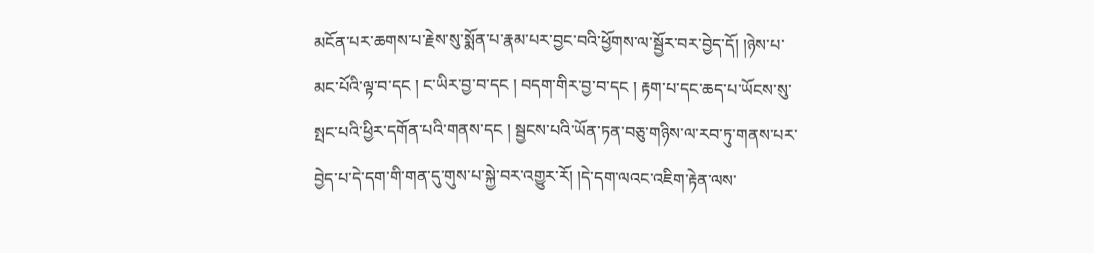མངོན་པར་ཆགས་པ་རྗེས་སུ་སྨོན་པ་རྣམ་པར་བྱང་བའི་ཕྱོགས་ལ་སྦྱོར་བར་བྱེད་དོ། །ཉེས་པ་མང་པོའི་ལྟ་བ་དང ། ང་ཡིར་བྱ་བ་དང ། བདག་གིར་བྱ་བ་དང ། རྟག་པ་དང་ཆད་པ་ཡོངས་སུ་སྤང་པའི་ཕྱིར་དགོན་པའི་གནས་དང ། སྦྱངས་པའི་ཡོན་ཏན་བཅུ་གཉིས་ལ་རབ་ཏུ་གནས་པར་བྱེད་པ་དེ་དག་གི་གན་དུ་གུས་པ་སྐྱེ་བར་འགྱུར་རོ། །དེ་དག་ལའང་འཇིག་རྟེན་ལས་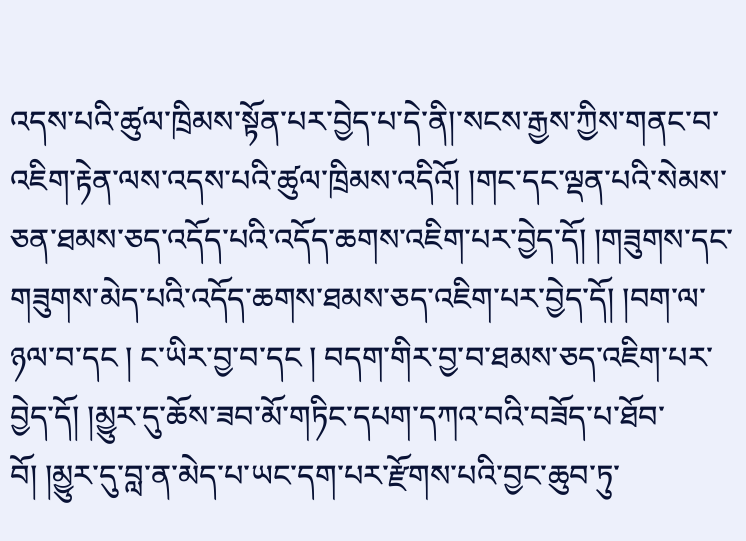འདས་པའི་ཚུལ་ཁྲིམས་སྟོན་པར་བྱེད་པ་དེ་ནི།་སངས་རྒྱས་ཀྱིས་གནང་བ་འཇིག་རྟེན་ལས་འདས་པའི་ཚུལ་ཁྲིམས་འདིའོ། །གང་དང་ལྡན་པའི་སེམས་ཅན་ཐམས་ཅད་འདོད་པའི་འདོད་ཆགས་འཇིག་པར་བྱེད་དོ། །གཟུགས་དང་གཟུགས་མེད་པའི་འདོད་ཆགས་ཐམས་ཅད་འཇིག་པར་བྱེད་དོ། །བག་ལ་ཉལ་བ་དང ། ང་ཡིར་བྱ་བ་དང ། བདག་གིར་བྱ་བ་ཐམས་ཅད་འཇིག་པར་བྱེད་དོ། །མྱུར་དུ་ཆོས་ཟབ་མོ་གཏིང་དཔག་དཀའ་བའི་བཟོད་པ་ཐོབ་བོ། །མྱུར་དུ་བླ་ན་མེད་པ་ཡང་དག་པར་རྫོགས་པའི་བྱང་ཆུབ་ཏུ་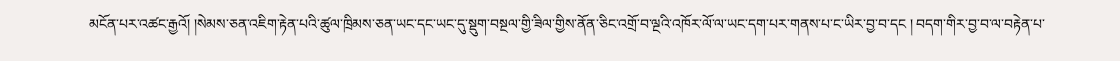མངོན་པར་འཚང་རྒྱའོ། །སེམས་ཅན་འཇིག་རྟེན་པའི་ཚུལ་ཁྲིམས་ཅན་ཡང་དང་ཡང་དུ་སྡུག་བསྔལ་གྱི་ཟིལ་གྱིས་ནོན་ཅིང་འགྲོ་བ་ལྔའི་འཁོར་ལོ་ལ་ཡང་དག་པར་གནས་པ་ང་ཡིར་བྱ་བ་དང ། བདག་གིར་བྱ་བ་ལ་བརྟེན་པ་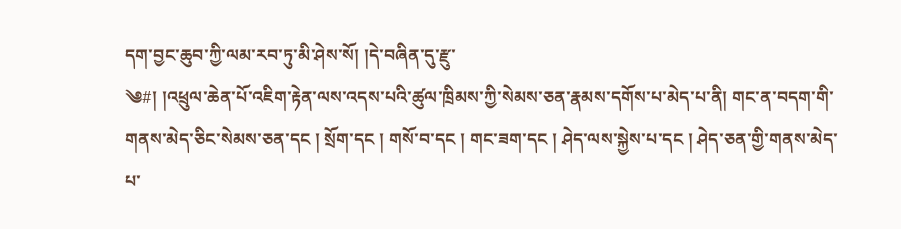དག་བྱང་ཆུབ་ཀྱི་ལམ་རབ་ཏུ་མི་ཤེས་སོ། །དེ་བཞིན་དུ་རྫུ་
༄#། །འཕྲུལ་ཆེན་པོ་འཇིག་རྟེན་ལས་འདས་པའི་ཚུལ་ཁྲིམས་ཀྱི་སེམས་ཅན་རྣམས་དགོས་པ་མེད་པ་ནི། གང་ན་བདག་གི་གནས་མེད་ཅིང་སེམས་ཅན་དང ། སྲོག་དང ། གསོ་བ་དང ། གང་ཟག་དང ། ཤེད་ལས་སྐྱེས་པ་དང ། ཤེད་ཅན་གྱི་གནས་མེད་པ་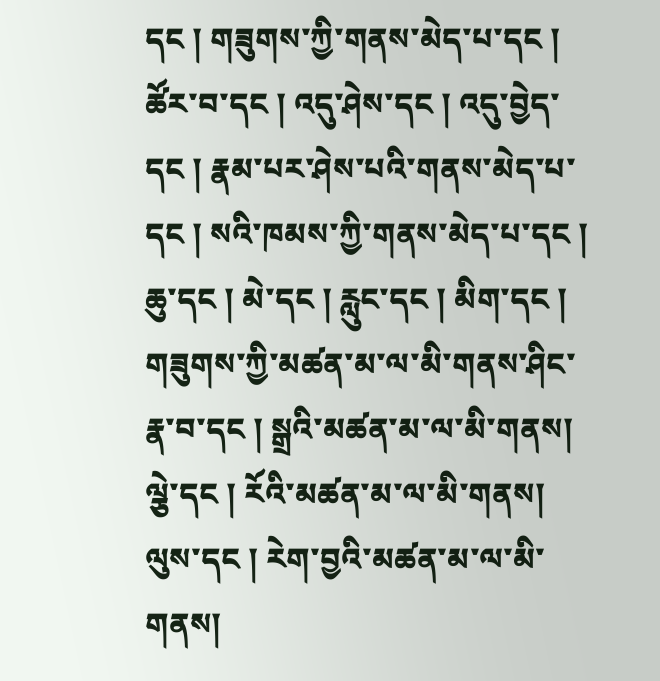དང ། གཟུགས་ཀྱི་གནས་མེད་པ་དང ། ཚོར་བ་དང ། འདུ་ཤེས་དང ། འདུ་བྱེད་དང ། རྣམ་པར་ཤེས་པའི་གནས་མེད་པ་དང ། སའི་ཁམས་ཀྱི་གནས་མེད་པ་དང ། ཆུ་དང ། མེ་དང ། རླུང་དང ། མིག་དང ། གཟུགས་ཀྱི་མཚན་མ་ལ་མི་གནས་ཤིང་རྣ་བ་དང ། སྒྲའི་མཚན་མ་ལ་མི་གནས། ལྕེ་དང ། རོའི་མཚན་མ་ལ་མི་གནས། ལུས་དང ། རེག་བྱའི་མཚན་མ་ལ་མི་གནས།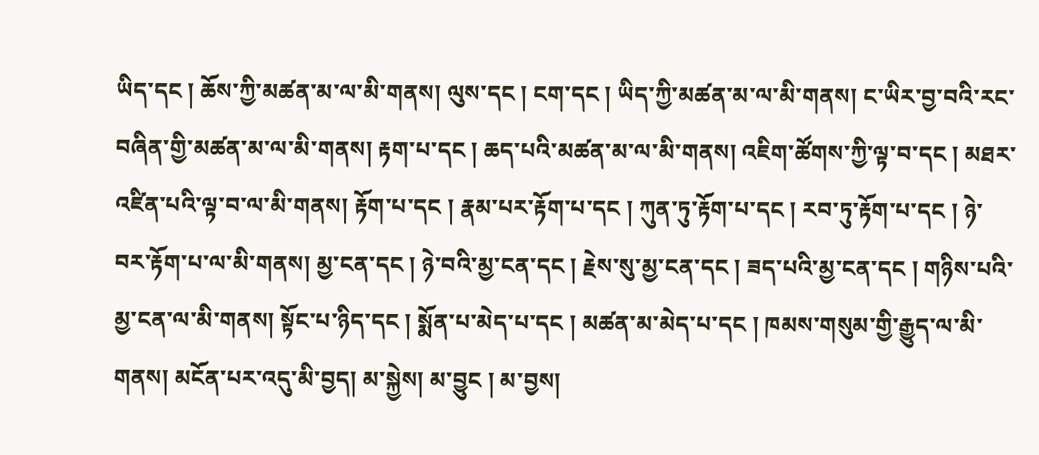ཡིད་དང ། ཆོས་ཀྱི་མཚན་མ་ལ་མི་གནས། ལུས་དང ། ངག་དང ། ཡིད་ཀྱི་མཚན་མ་ལ་མི་གནས། ང་ཡིར་བྱ་བའི་རང་བཞིན་གྱི་མཚན་མ་ལ་མི་གནས། རྟག་པ་དང ། ཆད་པའི་མཚན་མ་ལ་མི་གནས། འཇིག་ཚོགས་ཀྱི་ལྟ་བ་དང ། མཐར་འཛིན་པའི་ལྟ་བ་ལ་མི་གནས། རྟོག་པ་དང ། རྣམ་པར་རྟོག་པ་དང ། ཀུན་ཏུ་རྟོག་པ་དང ། རབ་ཏུ་རྟོག་པ་དང ། ཉེ་བར་རྟོག་པ་ལ་མི་གནས། མྱ་ངན་དང ། ཉེ་བའི་མྱ་ངན་དང ། རྗེས་སུ་མྱ་ངན་དང ། ཟད་པའི་མྱ་ངན་དང ། གཉིས་པའི་མྱ་ངན་ལ་མི་གནས། སྟོང་པ་ཉིད་དང ། སྨོན་པ་མེད་པ་དང ། མཚན་མ་མེད་པ་དང ། ཁམས་གསུམ་གྱི་རྒྱུད་ལ་མི་གནས། མངོན་པར་འདུ་མི་བྱད། མ་སྐྱེས། མ་བྱུང ། མ་བྱས།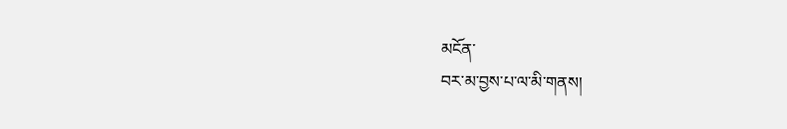མངོན་
བར་མ་བྱས་པ་ལ་མི་གནས།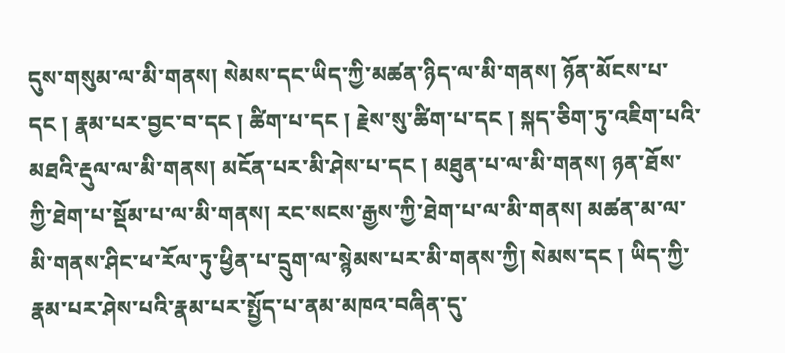དུས་གསུམ་ལ་མི་གནས། སེམས་དང་ཡིད་ཀྱི་མཚན་ཉིད་ལ་མི་གནས། ཉོན་མོངས་པ་དང ། རྣམ་པར་བྱང་བ་དང ། ཚིག་པ་དང ། རྗེས་སུ་ཚིག་པ་དང ། སྐད་ཅིག་ཏུ་འཇིག་པའི་མཐའི་རྡུལ་ལ་མི་གནས། མངོན་པར་མི་ཤེས་པ་དང ། མཐུན་པ་ལ་མི་གནས། ཉན་ཐོས་ཀྱི་ཐེག་པ་སྡོམ་པ་ལ་མི་གནས། རང་སངས་རྒྱས་ཀྱི་ཐེག་པ་ལ་མི་གནས། མཚན་མ་ལ་མི་གནས་ཤིང་ཕ་རོལ་ཏུ་ཕྱིན་པ་དྲུག་ལ་སྙེམས་པར་མི་གནས་ཀྱི། སེམས་དང ། ཡིད་ཀྱི་རྣམ་པར་ཤེས་པའི་རྣམ་པར་སྤྱོད་པ་ནམ་མཁའ་བཞིན་དུ་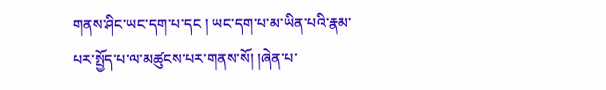གནས་ཤིང་ཡང་དག་པ་དང ། ཡང་དག་པ་མ་ཡིན་པའི་རྣམ་པར་སྤྱོད་པ་ལ་མཚུངས་པར་གནས་སོ། །ཞེན་པ་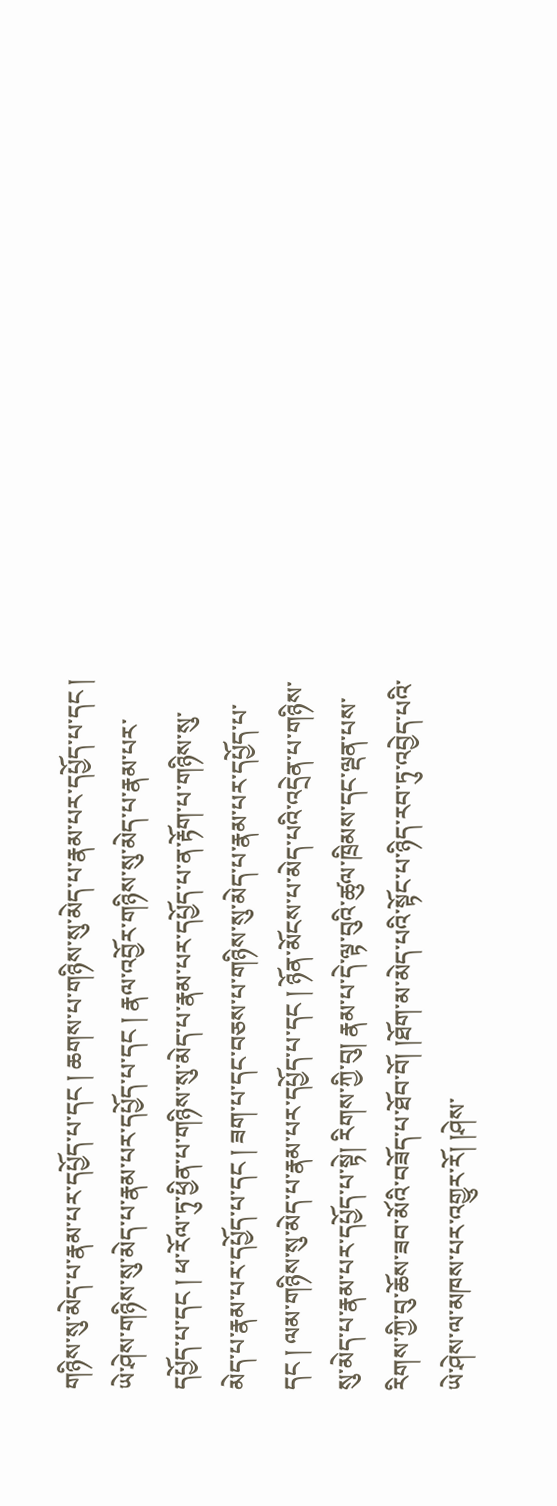གཉིས་སུ་མེད་པ་རྣམ་པར་དཔྱོད་པ་དང ། ཆགས་པ་གཉིས་སུ་མེད་པ་རྣམ་པར་དཔྱོད་པ་དང ། ཡེ་ཤེས་གཉིས་སུ་མེད་པ་རྣམ་པར་དཔྱོད་པ་དང ། རྣལ་འབྱོར་གཉིས་སུ་མེད་པ་རྣམ་པར་དཔྱོད་པ་དང ། ཕ་རོལ་ཏུ་ཕྱིན་པ་གཉིས་སུ་མེད་པ་རྣམ་པར་དཔྱོད་པ་ན་རྟོག་པ་གཉིས་སུ་མེད་པ་རྣམ་པར་དཔྱོད་པ་དང ། ཟག་པ་དང་བཅས་པ་གཉིས་སུ་མེད་པ་རྣམ་པར་དཔྱོད་པ་དང ། ལམ་གཉིས་སུ་མེད་པ་རྣམ་པར་དཔྱོད་པ་དང ། ཉོན་མོངས་པ་མེད་པའི་འདྲེན་པ་གཉིས་སུ་མེད་པ་རྣམ་པར་དཔྱོད་པ་སྟེ། རིགས་ཀྱི་བུ། རྣམ་པ་དེ་ལྟ་བུའི་ཚུལ་ཁྲིམས་དང་ལྡན་པས་རིགས་ཀྱི་བུ་ཆོས་ཟབ་མོའི་བཟོད་པ་ཐོབ་བོ། །ཐོག་མ་མེད་པའི་སྟོང་པ་ཉིད་རབ་ཏུ་འབྱེད་པའི་ཡེ་ཤེས་ལ་མཁས་པར་འགྱུར་རོ། །ཤེས་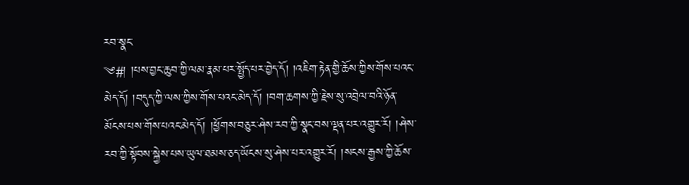རབ་སྣང་
༄#། །པས་བྱང་ཆུབ་ཀྱི་ལམ་རྣམ་པར་སྤྱོད་པར་བྱེད་དོ། །འཇིག་རྟེན་གྱི་ཆོས་ཀྱིས་གོས་པའང་མེད་དོ། །བདུད་ཀྱི་ལས་ཀྱིས་གོས་པའང་མེད་དོ། །བག་ཆགས་ཀྱི་རྗེས་སུ་འབྲེལ་བའི་ཉོན་མོངས་པས་གོས་པའང་མེད་དོ། །ཕྱོགས་བཅུར་ཤེས་རབ་ཀྱི་སྣང་བས་ལྡན་པར་འགྱུར་རོ། །ཤེས་རབ་ཀྱི་སྟོབས་སྐྱེས་པས་ཡུལ་ཐམས་ཅད་ཡོངས་སུ་ཤེས་པར་འགྱུར་རོ། །སངས་རྒྱས་ཀྱི་ཆོས་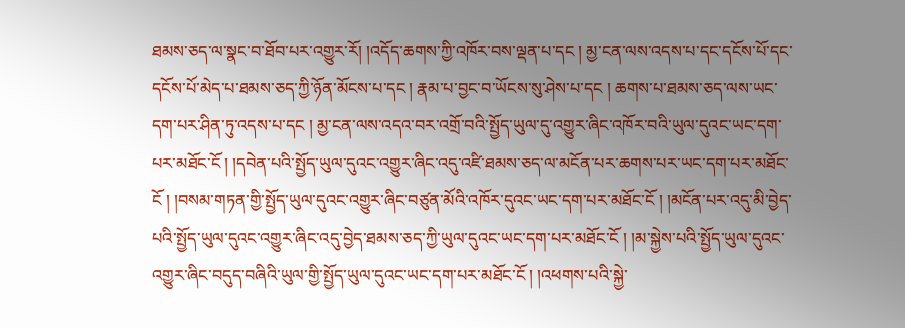ཐམས་ཅད་ལ་སྣང་བ་ཐོབ་པར་འགྱུར་རོ། །འདོད་ཆགས་ཀྱི་འཁོར་བས་ལྡན་པ་དང ། མྱ་ངན་ལས་འདས་པ་དང་དངོས་པོ་དང་དངོས་པོ་མེད་པ་ཐམས་ཅད་ཀྱི་ཉོན་མོངས་པ་དང ། རྣམ་པ་བྱང་བ་ཡོངས་སུ་ཤེས་པ་དང ། ཆགས་པ་ཐམས་ཅད་ལས་ཡང་དག་པར་ཤིན་ཏུ་འདས་པ་དང ། མྱ་ངན་ལས་འདའ་བར་འགྲོ་བའི་སྤྱོད་ཡུལ་དུ་འགྱུར་ཞིང་འཁོར་བའི་ཡུལ་དུའང་ཡང་དག་པར་མཐོང་ངོ ། །དབེན་པའི་སྤྱོད་ཡུལ་དུའང་འགྱུར་ཞིང་འདུ་འཛི་ཐམས་ཅད་ལ་མངོན་པར་ཆགས་པར་ཡང་དག་པར་མཐོང་ངོ ། །བསམ་གཏན་གྱི་སྤྱོད་ཡུལ་དུའང་འགྱུར་ཞིང་བཙུན་མོའི་འཁོར་དུའང་ཡང་དག་པར་མཐོང་ངོ ། །མངོན་པར་འདུ་མི་བྱེད་པའི་སྤྱོད་ཡུལ་དུའང་འགྱུར་ཞིང་འདུ་བྱེད་ཐམས་ཅད་ཀྱི་ཡུལ་དུའང་ཡང་དག་པར་མཐོང་ངོ ། །མ་སྐྱེས་པའི་སྤྱོད་ཡུལ་དུའང་འགྱུར་ཞིང་བདུད་བཞིའི་ཡུལ་གྱི་སྤྱོད་ཡུལ་དུའང་ཡང་དག་པར་མཐོང་ངོ ། །འཕགས་པའི་སྐྱེ་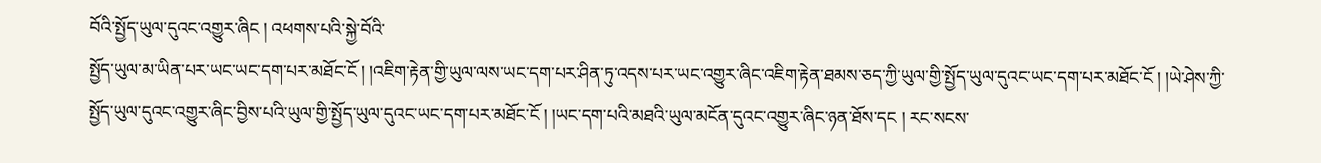བོའི་སྤྱོད་ཡུལ་དུའང་འགྱུར་ཞིང ། འཕགས་པའི་སྐྱེ་བོའི་
སྤྱོད་ཡུལ་མ་ཡིན་པར་ཡང་ཡང་དག་པར་མཐོང་ངོ ། །འཇིག་རྟེན་གྱི་ཡུལ་ལས་ཡང་དག་པར་ཤིན་ཏུ་འདས་པར་ཡང་འགྱུར་ཞིང་འཇིག་རྟེན་ཐམས་ཅད་ཀྱི་ཡུལ་གྱི་སྤྱོད་ཡུལ་དུའང་ཡང་དག་པར་མཐོང་ངོ ། །ཡེ་ཤེས་ཀྱི་སྤྱོད་ཡུལ་དུའང་འགྱུར་ཞིང་བྱིས་པའི་ཡུལ་གྱི་སྤྱོད་ཡུལ་དུའང་ཡང་དག་པར་མཐོང་ངོ ། །ཡང་དག་པའི་མཐའི་ཡུལ་མངོན་དུའང་འགྱུར་ཞིང་ཉན་ཐོས་དང ། རང་སངས་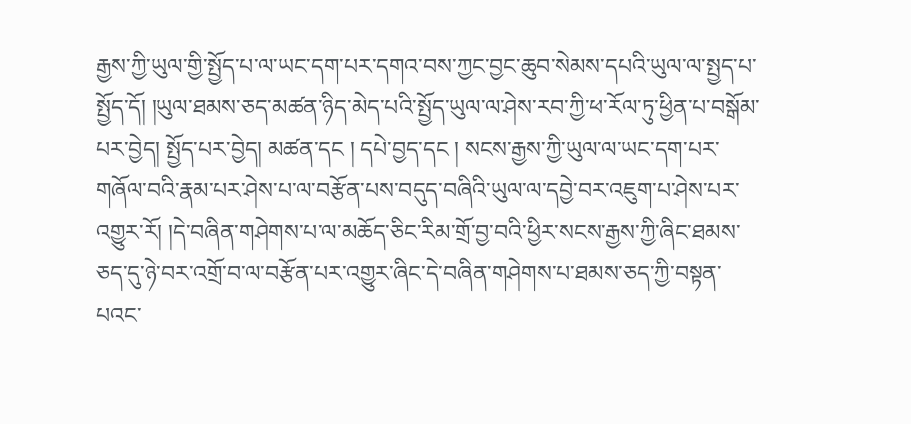རྒྱས་ཀྱི་ཡུལ་གྱི་སྤྱོད་པ་ལ་ཡང་དག་པར་དགའ་བས་ཀྱང་བྱང་ཆུབ་སེམས་དཔའི་ཡུལ་ལ་སྤྱད་པ་སྤྱོད་དོ། །ཡུལ་ཐམས་ཅད་མཚན་ཉིད་མེད་པའི་སྤྱོད་ཡུལ་ལ་ཤེས་རབ་ཀྱི་ཕ་རོལ་ཏུ་ཕྱིན་པ་བསྒོམ་པར་བྱེད། སྤྱོད་པར་བྱེད། མཚན་དང ། དཔེ་བྱད་དང ། སངས་རྒྱས་ཀྱི་ཡུལ་ལ་ཡང་དག་པར་གཞོལ་བའི་རྣམ་པར་ཤེས་པ་ལ་བརྩོན་པས་བདུད་བཞིའི་ཡུལ་ལ་དབྱེ་བར་འཇུག་པ་ཤེས་པར་འགྱུར་རོ། །དེ་བཞིན་གཤེགས་པ་ལ་མཆོད་ཅིང་རིམ་གྲོ་བྱ་བའི་ཕྱིར་སངས་རྒྱས་ཀྱི་ཞིང་ཐམས་ཅད་དུ་ཉེ་བར་འགྲོ་བ་ལ་བརྩོན་པར་འགྱུར་ཞིང་དེ་བཞིན་གཤེགས་པ་ཐམས་ཅད་ཀྱི་བསྟན་པའང་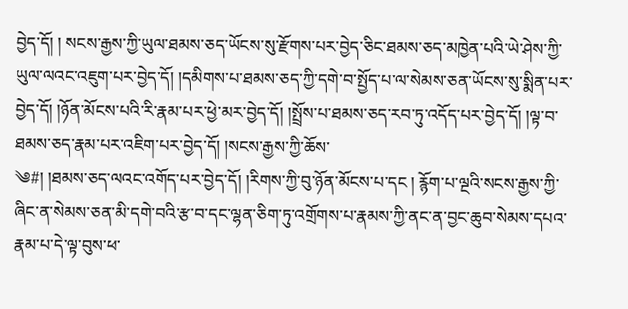བྱེད་དོ། ། སངས་རྒྱས་ཀྱི་ཡུལ་ཐམས་ཅད་ཡོངས་སུ་རྫོགས་པར་བྱེད་ཅིང་ཐམས་ཅད་མཁྱེན་པའི་ཡེ་ཤེས་ཀྱི་ཡུལ་ལའང་འཇུག་པར་བྱེད་དོ། །དམིགས་པ་ཐམས་ཅད་ཀྱི་དགེ་བ་སྤྱོད་པ་ལ་སེམས་ཅན་ཡོངས་སུ་སྨིན་པར་བྱེད་དོ། །ཉོན་མོངས་པའི་རི་རྣམ་པར་ཕྱེ་མར་བྱེད་དོ། །སྤྲོས་པ་ཐམས་ཅད་རབ་ཏུ་འདོད་པར་བྱེད་དོ། །ལྟ་བ་ཐམས་ཅད་རྣམ་པར་འཇིག་པར་བྱེད་དོ། །སངས་རྒྱས་ཀྱི་ཆོས་
༄#། །ཐམས་ཅད་ལའང་འགོད་པར་བྱེད་དོ། །རིགས་ཀྱི་བུ་ཉོན་མོངས་པ་དང ། རྙོག་པ་ལྔའི་སངས་རྒྱས་ཀྱི་ཞིང་ན་སེམས་ཅན་མི་དགེ་བའི་རྩ་བ་དང་ལྷན་ཅིག་ཏུ་འགྲོགས་པ་རྣམས་ཀྱི་ནང་ན་བྱང་ཆུབ་སེམས་དཔའ་རྣམ་པ་དེ་ལྟ་བུས་ཕ་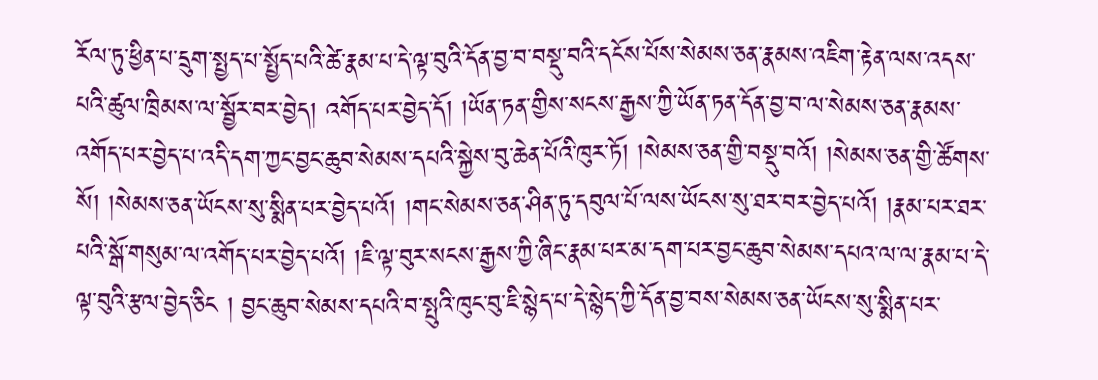རོལ་ཏུ་ཕྱིན་པ་དྲུག་སྤྱད་པ་སྤྱོད་པའི་ཚེ་རྣམ་པ་དེ་ལྟ་བུའི་དོན་བྱ་བ་བསྡུ་བའི་དངོས་པོས་སེམས་ཅན་རྣམས་འཇིག་རྟེན་ལས་འདས་པའི་ཚུལ་ཁྲིམས་ལ་སྦྱོར་བར་བྱེད། འགོད་པར་བྱེད་དོ། །ཡོན་ཏན་གྱིས་སངས་རྒྱས་ཀྱི་ཡོན་ཏན་དོན་བྱ་བ་ལ་སེམས་ཅན་རྣམས་འགོད་པར་བྱེད་པ་འདི་དག་ཀྱང་བྱང་ཆུབ་སེམས་དཔའི་སྐྱེས་བུ་ཆེན་པོའི་ཁུར་ཏོ། །སེམས་ཅན་གྱི་བསྡུ་བའོ། །སེམས་ཅན་གྱི་ཚོགས་སོ། །སེམས་ཅན་ཡོངས་སུ་སྨིན་པར་བྱེད་པའོ། །གང་སེམས་ཅན་ཤིན་ཏུ་དབུལ་པོ་ལས་ཡོངས་སུ་ཐར་བར་བྱེད་པའོ། །རྣམ་པར་ཐར་པའི་སྒོ་གསུམ་ལ་འགོད་པར་བྱེད་པའོ། །ཇི་ལྟ་བུར་སངས་རྒྱས་ཀྱི་ཞིང་རྣམ་པར་མ་དག་པར་བྱང་ཆུབ་སེམས་དཔའ་ལ་ལ་རྣམ་པ་དེ་ལྟ་བུའི་རྩལ་བྱེད་ཅིང ། བྱང་ཆུབ་སེམས་དཔའི་བ་སྤུའི་ཁུང་བུ་ཇི་སྙེད་པ་དེ་སྙེད་ཀྱི་དོན་བྱ་བས་སེམས་ཅན་ཡོངས་སུ་སྨིན་པར་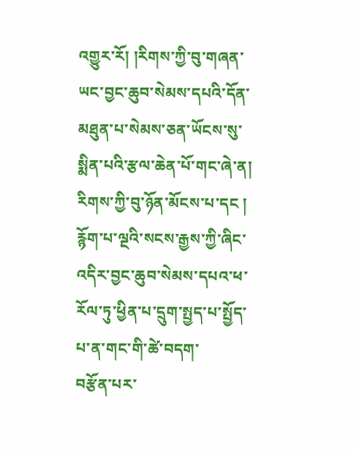འགྱུར་རོ། །རིགས་ཀྱི་བུ་གཞན་ཡང་བྱང་ཆུབ་སེམས་དཔའི་དོན་མཐུན་པ་སེམས་ཅན་ཡོངས་སུ་སྨིན་པའི་རྩལ་ཆེན་པོ་གང་ཞེ་ན། རིགས་ཀྱི་བུ་ཉོན་མོངས་པ་དང ། རྙོག་པ་ལྔའི་སངས་རྒྱས་ཀྱི་ཞིང་འདིར་བྱང་ཆུབ་སེམས་དཔའ་ཕ་རོལ་ཏུ་ཕྱིན་པ་དྲུག་སྤྱད་པ་སྤྱོད་པ་ན་གང་གི་ཚེ་བདག་
བརྩོན་པར་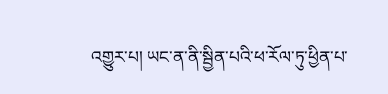འགྱུར་པ། ཡང་ན་ནི་སྦྱིན་པའི་ཕ་རོལ་ཏུ་ཕྱིན་པ་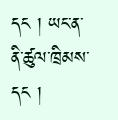དང ། ཡང་ན་ནི་ཚུལ་ཁྲིམས་དང །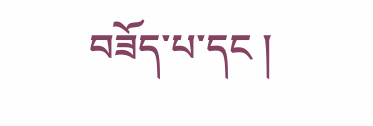བཟོད་པ་དང །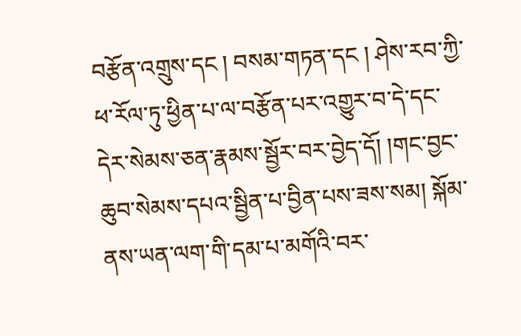བརྩོན་འགྲུས་དང ། བསམ་གཏན་དང ། ཤེས་རབ་ཀྱི་ཕ་རོལ་ཏུ་ཕྱིན་པ་ལ་བརྩོན་པར་འགྱུར་བ་དེ་དང་དེར་སེམས་ཅན་རྣམས་སྦྱོར་བར་བྱེད་དོ། །གང་བྱང་ཆུབ་སེམས་དཔའ་སྦྱིན་པ་བྱིན་པས་ཟས་སམ། སྐོམ་ནས་ཡན་ལག་གི་དམ་པ་མགོའི་བར་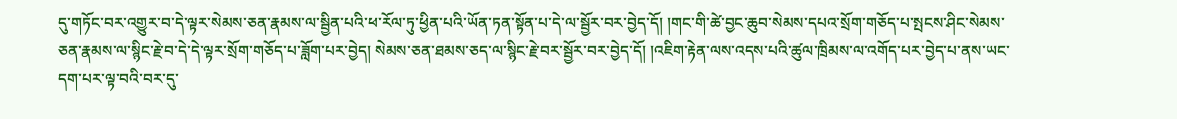དུ་གཏོང་བར་འགྱུར་བ་དེ་ལྟར་སེམས་ཅན་རྣམས་ལ་སྦྱིན་པའི་ཕ་རོལ་ཏུ་ཕྱིན་པའི་ཡོན་ཏན་སྟོན་པ་དེ་ལ་སྦྱོར་བར་བྱེད་དོ། །གང་གི་ཚེ་བྱང་ཆུབ་སེམས་དཔའ་སྲོག་གཅོད་པ་སྤངས་ཤིང་སེམས་ཅན་རྣམས་ལ་སྙིང་རྗེ་བ་དེ་དེ་ལྟར་སྲོག་གཅོད་པ་ཟློག་པར་བྱེད། སེམས་ཅན་ཐམས་ཅད་ལ་སྙིང་རྗེ་བར་སྦྱོར་བར་བྱེད་དོ། །འཇིག་རྟེན་ལས་འདས་པའི་ཚུལ་ཁྲིམས་ལ་འགོད་པར་བྱེད་པ་ནས་ཡང་དག་པར་ལྟ་བའི་བར་དུ་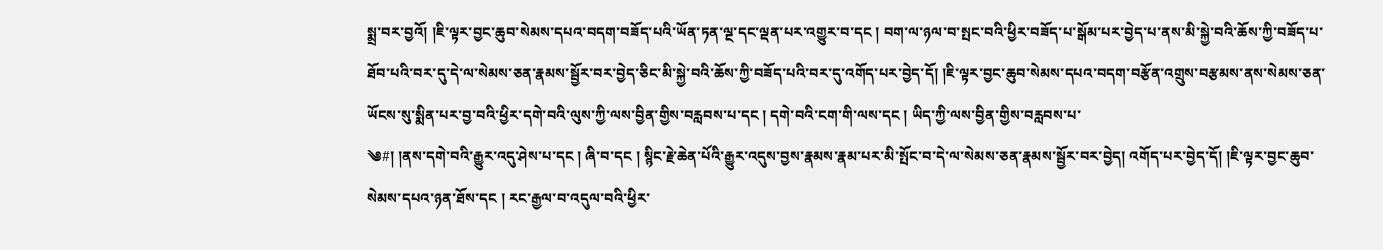སྨྲ་བར་བྱའོ། །ཇི་ལྟར་བྱང་ཆུབ་སེམས་དཔའ་བདག་བཟོད་པའི་ཡོན་ཏན་ལྔ་དང་ལྡན་པར་འགྱུར་བ་དང ། བག་ལ་ཉལ་བ་སྤང་བའི་ཕྱིར་བཟོད་པ་སྒོམ་པར་བྱེད་པ་ནས་མི་སྐྱེ་བའི་ཆོས་ཀྱི་བཟོད་པ་ཐོབ་པའི་བར་དུ་དེ་ལ་སེམས་ཅན་རྣམས་སྦྱོར་བར་བྱེད་ཅིང་མི་སྐྱེ་བའི་ཆོས་ཀྱི་བཟོད་པའི་བར་དུ་འགོད་པར་བྱེད་དོ། །ཇི་ལྟར་བྱང་ཆུབ་སེམས་དཔའ་བདག་བརྩོན་འགྲུས་བརྩམས་ནས་སེམས་ཅན་ཡོངས་སུ་སྨིན་པར་བྱ་བའི་ཕྱིར་དགེ་བའི་ལུས་ཀྱི་ལས་བྱིན་གྱིས་བརླབས་པ་དང ། དགེ་བའི་ངག་གི་ལས་དང ། ཡིད་ཀྱི་ལས་བྱིན་གྱིས་བརླབས་པ་
༄#། །ནས་དགེ་བའི་རྒྱུར་འདུ་ཤེས་པ་དང ། ཞི་བ་དང ། སྙིང་རྗེ་ཆེན་པོའི་རྒྱུར་འདུས་བྱས་རྣམས་རྣམ་པར་མི་སྤོང་བ་དེ་ལ་སེམས་ཅན་རྣམས་སྦྱོར་བར་བྱེད། འགོད་པར་བྱེད་དོ། །ཇི་ལྟར་བྱང་ཆུབ་སེམས་དཔའ་ཉན་ཐོས་དང ། རང་རྒྱལ་བ་འདུལ་བའི་ཕྱིར་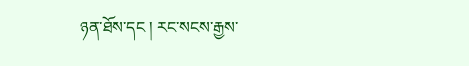ཉན་ཐོས་དང ། རང་སངས་རྒྱས་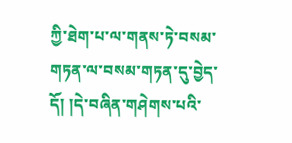ཀྱི་ཐེག་པ་ལ་གནས་ཏེ་བསམ་གཏན་ལ་བསམ་གཏན་དུ་བྱེད་དོ། །དེ་བཞིན་གཤེགས་པའི་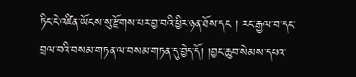ཏིང་ངེ་འཛིན་ཡོངས་སུ་རྫོགས་པར་བྱ་བའི་ཕྱིར་ཉན་ཐོས་དང ། རང་རྒྱལ་བ་དང་བྲལ་བའི་བསམ་གཏན་ལ་བསམ་གཏན་དུ་བྱེད་དོ། །བྱང་ཆུབ་སེམས་དཔའ་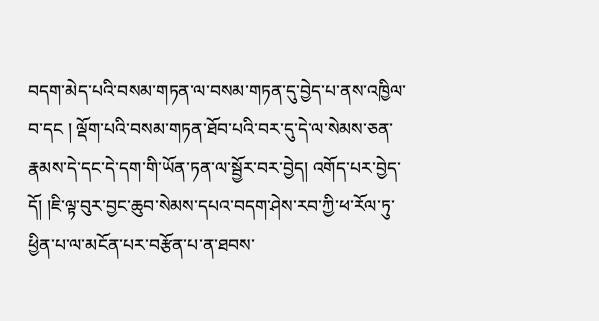བདག་མེད་པའི་བསམ་གཏན་ལ་བསམ་གཏན་དུ་བྱེད་པ་ནས་འཁྱིལ་བ་དང ། ལྡོག་པའི་བསམ་གཏན་ཐོབ་པའི་བར་དུ་དེ་ལ་སེམས་ཅན་རྣམས་དེ་དང་དེ་དག་གི་ཡོན་ཏན་ལ་སྦྱོར་བར་བྱེད། འགོད་པར་བྱེད་དོ། །ཇི་ལྟ་བུར་བྱང་ཆུབ་སེམས་དཔའ་བདག་ཤེས་རབ་ཀྱི་ཕ་རོལ་ཏུ་ཕྱིན་པ་ལ་མངོན་པར་བརྩོན་པ་ན་ཐབས་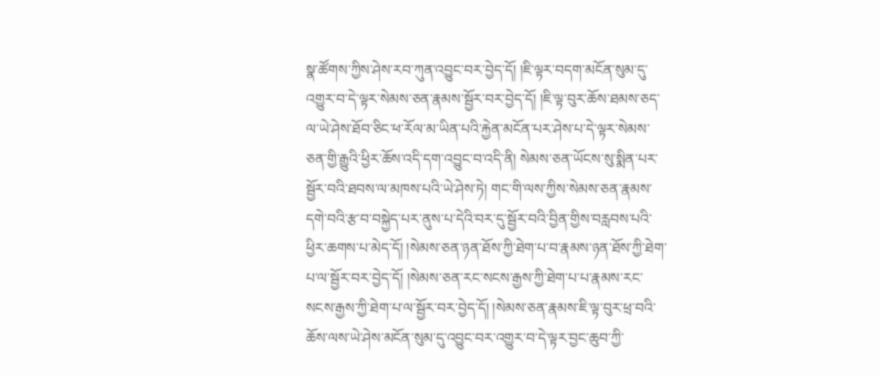སྣ་ཚོགས་ཀྱིས་ཤེས་རབ་ཀུན་འབྱུང་བར་བྱེད་དོ། །ཇི་ལྟར་བདག་མངོན་སུམ་དུ་འགྱུར་བ་དེ་ལྟར་སེམས་ཅན་རྣམས་སྦྱོར་བར་བྱེད་དོ། །ཇི་ལྟ་བུར་ཆོས་ཐམས་ཅད་ལ་ཡེ་ཤེས་ཐོབ་ཅིང་ཕ་རོལ་མ་ཡིན་པའི་རྐྱེན་མངོན་པར་ཤེས་པ་དེ་ལྟར་སེམས་ཅན་གྱི་རྒྱུའི་ཕྱིར་ཆོས་འདི་དག་འབྱུང་བ་འདི་ནི། སེམས་ཅན་ཡོངས་སུ་སྨིན་པར་སྦྱོར་བའི་ཐབས་ལ་མཁས་པའི་ཡེ་ཤེས་ཏེ། གང་གི་ལས་ཀྱིས་སེམས་ཅན་རྣམས་
དགེ་བའི་རྩ་བ་བསྐྱེད་པར་ནུས་པ་དེའི་བར་དུ་སྦྱོར་བའི་བྱིན་གྱིས་བརླབས་པའི་ཕྱིར་ཆགས་པ་མེད་དོ། །སེམས་ཅན་ཉན་ཐོས་ཀྱི་ཐེག་པ་བ་རྣམས་ཉན་ཐོས་ཀྱི་ཐེག་པ་ལ་སྦྱོར་བར་བྱེད་དོ། །སེམས་ཅན་རང་སངས་རྒྱས་ཀྱི་ཐེག་པ་པ་རྣམས་རང་སངས་རྒྱས་ཀྱི་ཐེག་པ་ལ་སྦྱོར་བར་བྱེད་དོ། །སེམས་ཅན་རྣམས་ཇི་ལྟ་བུར་ཕྲ་བའི་ཆོས་ལས་ཡེ་ཤེས་མངོན་སུམ་དུ་འབྱུང་བར་འགྱུར་བ་དེ་ལྟར་བྱང་ཆུབ་ཀྱི་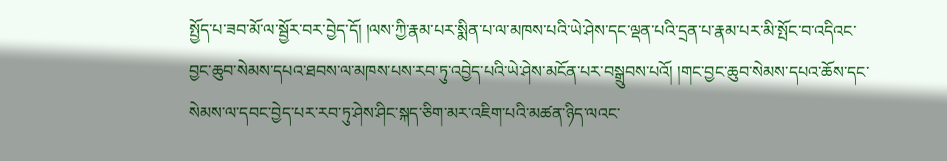སྤྱོད་པ་ཟབ་མོ་ལ་སྦྱོར་བར་བྱེད་དོ། །ལས་ཀྱི་རྣམ་པར་སྨིན་པ་ལ་མཁས་པའི་ཡེ་ཤེས་དང་ལྡན་པའི་དྲན་པ་རྣམ་པར་མི་སྤོང་བ་འདིའང་བྱང་ཆུབ་སེམས་དཔའ་ཐབས་ལ་མཁས་པས་རབ་ཏུ་འབྱེད་པའི་ཡེ་ཤེས་མངོན་པར་བསྒྲུབས་པའོ། །གང་བྱང་ཆུབ་སེམས་དཔའ་ཆོས་དང་སེམས་ལ་དབང་བྱེད་པར་རབ་ཏུ་ཤེས་ཤིང་སྐད་ཅིག་མར་འཇིག་པའི་མཚན་ཉིད་ལའང་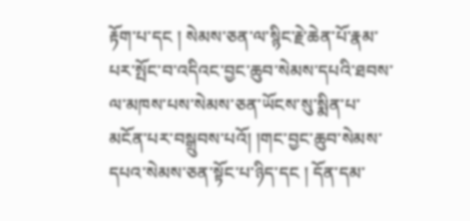རྟོག་པ་དང ། སེམས་ཅན་ལ་སྙིང་རྗེ་ཆེན་པོ་རྣམ་པར་སྤོང་བ་འདིའང་བྱང་ཆུབ་སེམས་དཔའི་ཐབས་ལ་མཁས་པས་སེམས་ཅན་ཡོངས་སུ་སྨིན་པ་མངོན་པར་བསྒྲུབས་པའོ། །གང་བྱང་ཆུབ་སེམས་དཔའ་སེམས་ཅན་སྟོང་པ་ཉིད་དང ། དོན་དམ་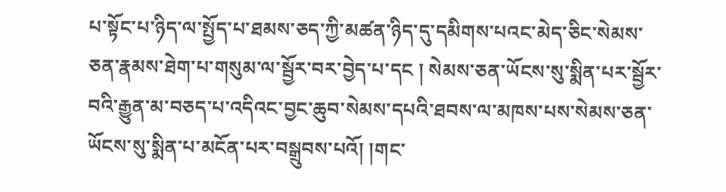པ་སྟོང་པ་ཉིད་ལ་སྤྱོད་པ་ཐམས་ཅད་ཀྱི་མཚན་ཉིད་དུ་དམིགས་པའང་མེད་ཅིང་སེམས་ཅན་རྣམས་ཐེག་པ་གསུམ་ལ་སྦྱོར་བར་བྱེད་པ་དང ། སེམས་ཅན་ཡོངས་སུ་སྨིན་པར་སྦྱོར་བའི་རྒྱུན་མ་བཅད་པ་འདིའང་བྱང་ཆུབ་སེམས་དཔའི་ཐབས་ལ་མཁས་པས་སེམས་ཅན་ཡོངས་སུ་སྨིན་པ་མངོན་པར་བསྒྲུབས་པའོ། །གང་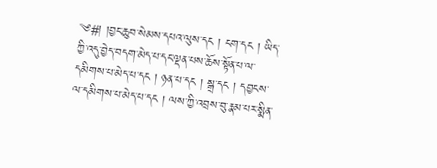༄#། །བྱང་ཆུབ་སེམས་དཔའ་ལུས་དང ། ངག་དང ། ཡིད་ཀྱི་འདུ་བྱེད་བདག་མེད་པ་དང་ལྡན་པས་ཆོས་སྟོན་པ་ལ་དམིགས་པ་མེད་པ་དང ། ཉན་པ་དང ། སྒྲ་དང ། དབྱངས་ལ་དམིགས་པ་མེད་པ་དང ། ལས་ཀྱི་འབྲས་བུ་རྣམ་པར་སྨིན་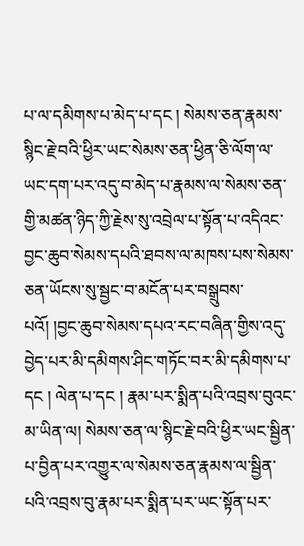པ་ལ་དམིགས་པ་མེད་པ་དང ། སེམས་ཅན་རྣམས་སྙིང་རྗེ་བའི་ཕྱིར་ཡང་སེམས་ཅན་ཕྱིན་ཅི་ལོག་ལ་ཡང་དག་པར་འདུ་བ་མེད་པ་རྣམས་ལ་སེམས་ཅན་གྱི་མཚན་ཉིད་ཀྱི་རྗེས་སུ་འབྲེལ་པ་སྟོན་པ་འདིའང་བྱང་ཆུབ་སེམས་དཔའི་ཐབས་ལ་མཁས་པས་སེམས་ཅན་ཡོངས་སུ་སྦྱང་བ་མངོན་པར་བསྒྲུབས་པའོ། །བྱང་ཆུབ་སེམས་དཔའ་རང་བཞིན་གྱིས་འདུ་བྱེད་པར་མི་དམིགས་ཤིང་གཏོང་བར་མི་དམིགས་པ་དང ། ལེན་པ་དང ། རྣམ་པར་སྨིན་པའི་འབྲས་བུའང་མ་ཡིན་ལ། སེམས་ཅན་ལ་སྙིང་རྗེ་བའི་ཕྱིར་ཡང་སྦྱིན་པ་བྱིན་པར་འགྱུར་ལ་སེམས་ཅན་རྣམས་ལ་སྦྱིན་པའི་འབྲས་བུ་རྣམ་པར་སྨིན་པར་ཡང་སྟོན་པར་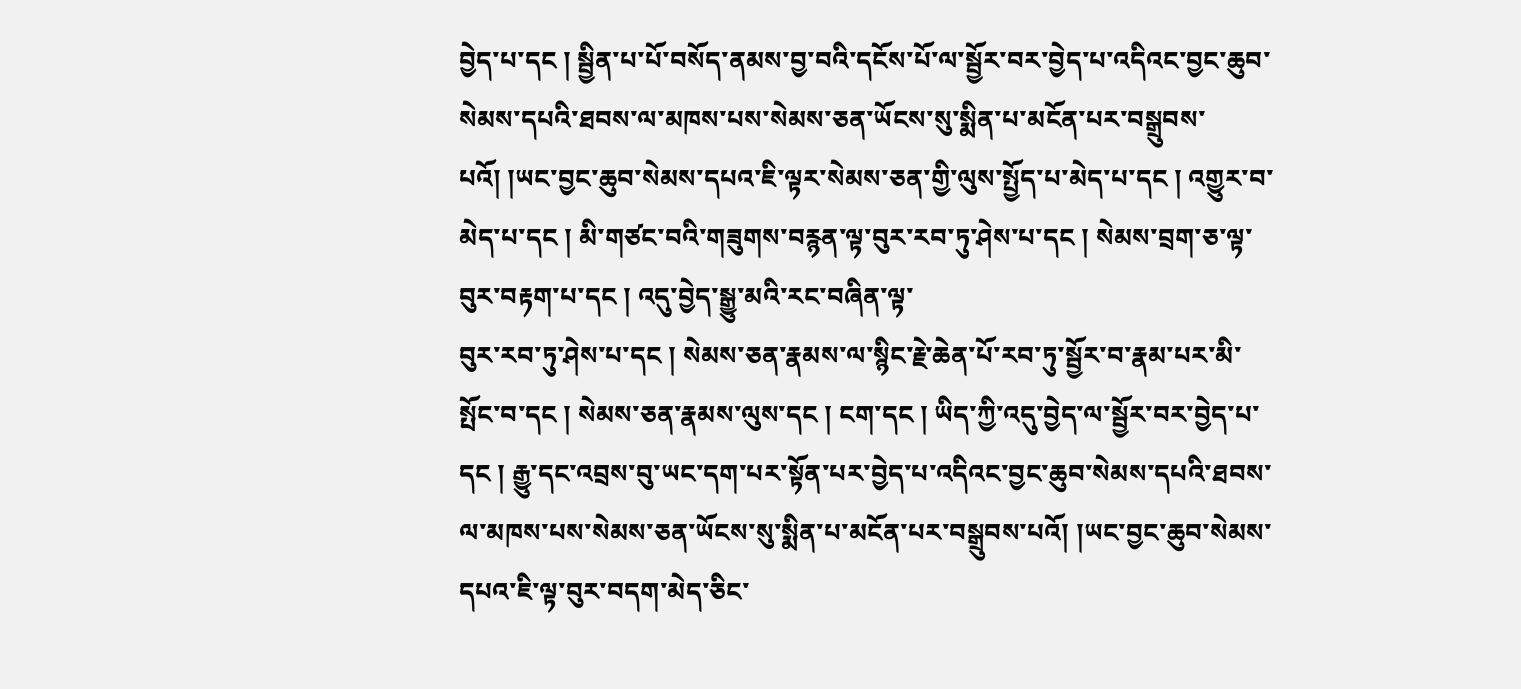བྱེད་པ་དང ། སྦྱིན་པ་པོ་བསོད་ནམས་བྱ་བའི་དངོས་པོ་ལ་སྦྱོར་བར་བྱེད་པ་འདིའང་བྱང་ཆུབ་སེམས་དཔའི་ཐབས་ལ་མཁས་པས་སེམས་ཅན་ཡོངས་སུ་སྨིན་པ་མངོན་པར་བསྒྲུབས་པའོ། །ཡང་བྱང་ཆུབ་སེམས་དཔའ་ཇི་ལྟར་སེམས་ཅན་གྱི་ལུས་སྤྱོད་པ་མེད་པ་དང ། འགྱུར་བ་མེད་པ་དང ། མི་གཙང་བའི་གཟུགས་བརྙན་ལྟ་བུར་རབ་ཏུ་ཤེས་པ་དང ། སེམས་བྲག་ཅ་ལྟ་བུར་བརྟག་པ་དང ། འདུ་བྱེད་སྒྱུ་མའི་རང་བཞིན་ལྟ་
བུར་རབ་ཏུ་ཤེས་པ་དང ། སེམས་ཅན་རྣམས་ལ་སྙིང་རྗེ་ཆེན་པོ་རབ་ཏུ་སྦྱོར་བ་རྣམ་པར་མི་སྤོང་བ་དང ། སེམས་ཅན་རྣམས་ལུས་དང ། ངག་དང ། ཡིད་ཀྱི་འདུ་བྱེད་ལ་སྦྱོར་བར་བྱེད་པ་དང ། རྒྱུ་དང་འབྲས་བུ་ཡང་དག་པར་སྟོན་པར་བྱེད་པ་འདིའང་བྱང་ཆུབ་སེམས་དཔའི་ཐབས་ལ་མཁས་པས་སེམས་ཅན་ཡོངས་སུ་སྨིན་པ་མངོན་པར་བསྒྲུབས་པའོ། །ཡང་བྱང་ཆུབ་སེམས་དཔའ་ཇི་ལྟ་བུར་བདག་མེད་ཅིང་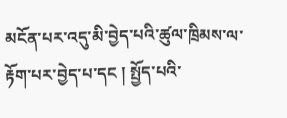མངོན་པར་འདུ་མི་བྱེད་པའི་ཚུལ་ཁྲིམས་ལ་རྟོག་པར་བྱེད་པ་དང ། སྤྱོད་པའི་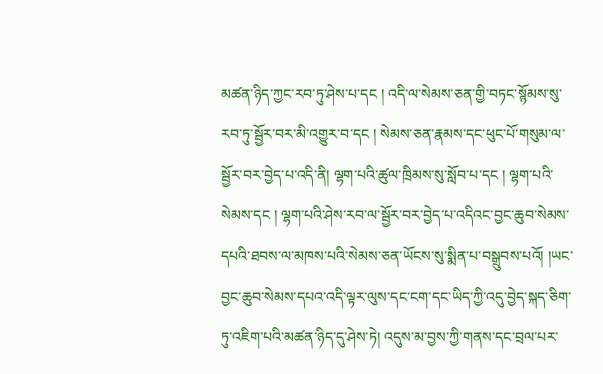མཚན་ཉིད་ཀྱང་རབ་ཏུ་ཤེས་པ་དང ། འདི་ལ་སེམས་ཅན་གྱི་བཏང་སྙོམས་སུ་རབ་ཏུ་སྦྱོར་བར་མི་འགྱུར་བ་དང ། སེམས་ཅན་རྣམས་དང་ཕུང་པོ་གསུམ་ལ་སྦྱོར་བར་བྱེད་པ་འདི་ནི། ལྷག་པའི་ཚུལ་ཁྲིམས་སུ་སློབ་པ་དང ། ལྷག་པའི་སེམས་དང ། ལྷག་པའི་ཤེས་རབ་ལ་སྦྱོར་བར་བྱེད་པ་འདིའང་བྱང་ཆུབ་སེམས་དཔའི་ཐབས་ལ་མཁས་པའི་སེམས་ཅན་ཡོངས་སུ་སྨིན་པ་བསྒྲུབས་པའོ། །ཡང་བྱང་ཆུབ་སེམས་དཔའ་འདི་ལྟར་ལུས་དང་ངག་དང་ཡིད་ཀྱི་འདུ་བྱེད་སྐད་ཅིག་ཏུ་འཇིག་པའི་མཚན་ཉིད་དུ་ཤེས་ཏེ། འདུས་མ་བྱས་ཀྱི་གནས་དང་བྲལ་པར་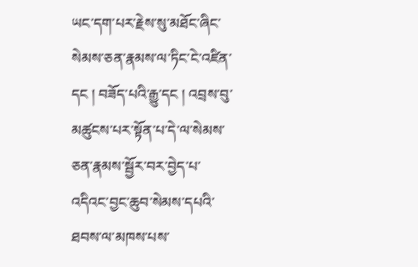ཡང་དག་པར་རྗེས་སུ་མཐོང་ཞིང་སེམས་ཅན་རྣམས་ལ་ཏིང་ངེ་འཛིན་དང ། བཟོད་པའི་རྒྱུ་དང ། འབྲས་བུ་མཚུངས་པར་སྟོན་པ་དེ་ལ་སེམས་ཅན་རྣམས་སྦྱོར་བར་བྱེད་པ་འདིའང་བྱང་ཆུབ་སེམས་དཔའི་ཐབས་ལ་མཁས་པས་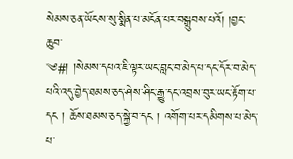སེམས་ཅན་ཡོངས་སུ་སྨིན་པ་མངོན་པར་བསྒྲུབས་པའོ། །བྱང་ཆུབ་
༄#། །སེམས་དཔའ་ཇི་ལྟར་ཡང་བླང་བ་མེད་པ་དང་དོར་བ་མེད་པའི་འདུ་བྱེད་ཐམས་ཅད་ཤེས་ཤིང་རྒྱུ་དང་འབྲས་བུར་ཡང་རྟོག་པ་དང ། ཆོས་ཐམས་ཅད་སྐྱེ་བ་དང ། འགོག་པར་དམིགས་པ་མེད་པ་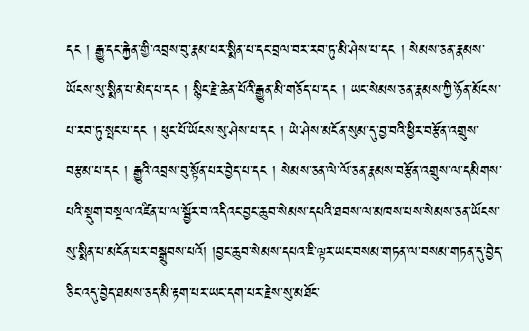དང ། རྒྱུ་དང་རྐྱེན་གྱི་འབྲས་བུ་རྣམ་པར་སྨིན་པ་དང་བྲལ་བར་རབ་ཏུ་མི་ཤེས་པ་དང ། སེམས་ཅན་རྣམས་ཡོངས་སུ་སྨིན་པ་མེད་པ་དང ། སྙིང་རྗེ་ཆེན་པོའི་རྒྱུན་མི་གཅོད་པ་དང ། ཡང་སེམས་ཅན་རྣམས་ཀྱི་ཉོན་མོངས་པ་རབ་ཏུ་སྤང་པ་དང ། ཕུང་པོ་ཡོངས་སུ་ཤེས་པ་དང ། ཡེ་ཤེས་མངོན་སུམ་དུ་བྱ་བའི་ཕྱིར་བརྩོན་འགྲུས་བརྩམ་པ་དང ། རྒྱུའི་འབྲས་བུ་སྟོན་པར་བྱེད་པ་དང ། སེམས་ཅན་ལེ་ལོ་ཅན་རྣམས་བརྩོན་འགྲུས་ལ་དམིགས་པའི་སྡུག་བསྔལ་འཛིན་པ་ལ་སྦྱོར་བ་འདིའང་བྱང་ཆུབ་སེམས་དཔའི་ཐབས་ལ་མཁས་པས་སེམས་ཅན་ཡོངས་སུ་སྨིན་པ་མངོན་པར་བསྒྲུབས་པའོ། །བྱང་ཆུབ་སེམས་དཔའ་ཇི་ལྟར་ཡང་བསམ་གཏན་ལ་བསམ་གཏན་དུ་བྱེད་ཅིང་འདུ་བྱེད་ཐམས་ཅད་མི་རྟག་པར་ཡང་དག་པར་རྗེས་སུ་མཐོང་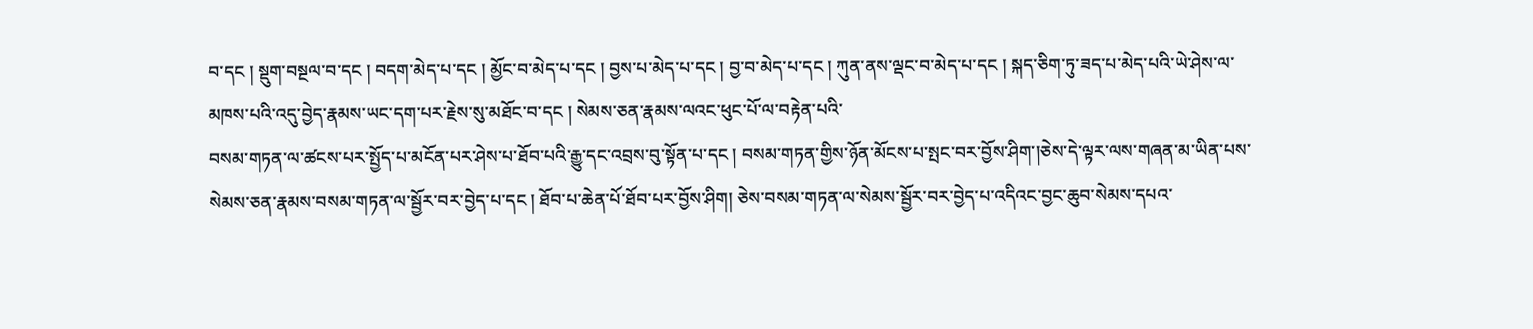བ་དང ། སྡུག་བསྔལ་བ་དང ། བདག་མེད་པ་དང ། མྱོང་བ་མེད་པ་དང ། བྱས་པ་མེད་པ་དང ། བྱ་བ་མེད་པ་དང ། ཀུན་ནས་ལྡང་བ་མེད་པ་དང ། སྐད་ཅིག་ཏུ་ཟད་པ་མེད་པའི་ཡེ་ཤེས་ལ་མཁས་པའི་འདུ་བྱེད་རྣམས་ཡང་དག་པར་རྗེས་སུ་མཐོང་བ་དང ། སེམས་ཅན་རྣམས་ལའང་ཕུང་པོ་ལ་བརྟེན་པའི་
བསམ་གཏན་ལ་ཚངས་པར་སྤྱོད་པ་མངོན་པར་ཤེས་པ་ཐོབ་པའི་རྒྱུ་དང་འབྲས་བུ་སྟོན་པ་དང ། བསམ་གཏན་གྱིས་ཉོན་མོངས་པ་སྤང་བར་བྱོས་ཤིག་།ཅེས་དེ་ལྟར་ལས་གཞན་མ་ཡིན་པས་སེམས་ཅན་རྣམས་བསམ་གཏན་ལ་སྦྱོར་བར་བྱེད་པ་དང ། ཐོབ་པ་ཆེན་པོ་ཐོབ་པར་བྱོས་ཤིག། ཅེས་བསམ་གཏན་ལ་སེམས་སྦྱོར་བར་བྱེད་པ་འདིའང་བྱང་ཆུབ་སེམས་དཔའ་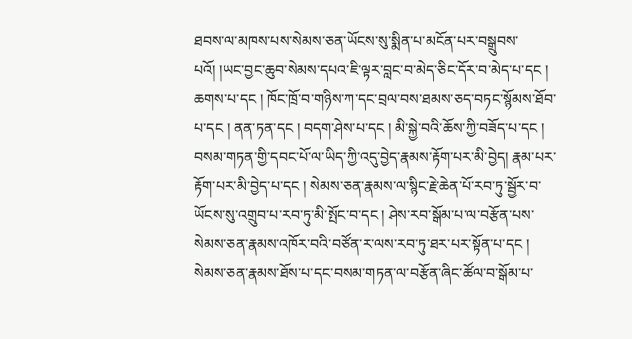ཐབས་ལ་མཁས་པས་སེམས་ཅན་ཡོངས་སུ་སྨིན་པ་མངོན་པར་བསྒྲུབས་པའོ། །ཡང་བྱང་ཆུབ་སེམས་དཔའ་ཇི་ལྟར་བླང་བ་མེད་ཅིང་དོར་བ་མེད་པ་དང ། ཆགས་པ་དང ། ཁོང་ཁྲོ་བ་གཉིས་ཀ་དང་བྲལ་བས་ཐམས་ཅད་བཏང་སྙོམས་ཐོབ་པ་དང ། ནན་ཏན་དང ། བདག་ཤེས་པ་དང ། མི་སྐྱེ་བའི་ཆོས་ཀྱི་བཟོད་པ་དང ། བསམ་གཏན་གྱི་དབང་པོ་ལ་ཡིད་ཀྱི་འདུ་བྱེད་རྣམས་རྟོག་པར་མི་བྱེད། རྣམ་པར་རྟོག་པར་མི་བྱེད་པ་དང ། སེམས་ཅན་རྣམས་ལ་སྙིང་རྗེ་ཆེན་པོ་རབ་ཏུ་སྦྱོར་བ་ཡོངས་སུ་འགྲུབ་པ་རབ་ཏུ་མི་སྤོང་བ་དང ། ཤེས་རབ་སྒོམ་པ་ལ་བརྩོན་པས་སེམས་ཅན་རྣམས་འཁོར་བའི་བཙོན་ར་ལས་རབ་ཏུ་ཐར་པར་སྟོན་པ་དང ། སེམས་ཅན་རྣམས་ཐོས་པ་དང་བསམ་གཏན་ལ་བརྩོན་ཞིང་ཚོལ་བ་སྒོམ་པ་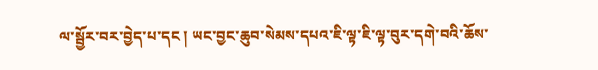ལ་སྦྱོར་བར་བྱེད་པ་དང ། ཡང་བྱང་ཆུབ་སེམས་དཔའ་ཇི་ལྟ་ཇི་ལྟ་བུར་དགེ་བའི་ཆོས་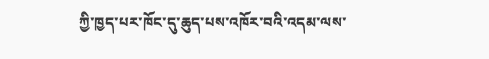ཀྱི་ཁྱད་པར་ཁོང་དུ་ཆུད་པས་འཁོར་བའི་འདམ་ལས་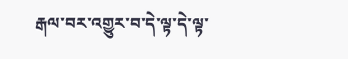རྒལ་བར་འགྱུར་བ་དེ་ལྟ་དེ་ལྟ་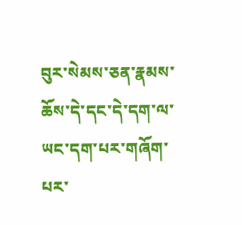བུར་སེམས་ཅན་རྣམས་ཆོས་དེ་དང་དེ་དག་ལ་ཡང་དག་པར་གཞོག་པར་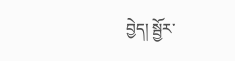བྱེད། སྦྱོར་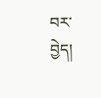བར་བྱེད།